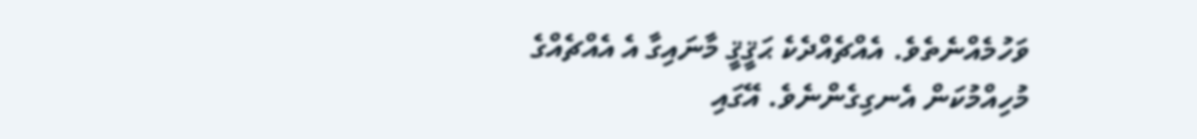ވަހުމެއްނެތެވެ. އެއްޗެއްދެކެ ޙަޤީޤީ މާނައިގާ އެ އެއްޗެއްގެ މުހިއްމުކަން އެނގިގެންނެވެ. އޭގައި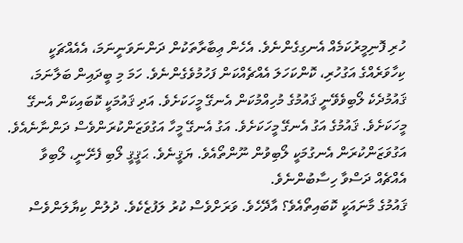ހުރި ފޮނިމީރުކަމެއް އެނގިގެންނެވެ. އެހެން ޢިބާރާތަކުން ދަންނަވަނީނަމަ، އެއެއްޗަކީ ކިހާވަރެއްގެ އަގުހުރި، ކޮންކަހަލަ އެއްޗެއްކަން ފަހުމުވެގެންނެވެ. ހަމަ މި ބީދައިން ބަލާނަމަ، ޤައުމުދެކެ ލޯބިވެވޭނީ ޤައުމުގެ މުހިއްމުކަން އެނގޭ މީހަކަށެވެ. އަދި ޤައުމަކީ ކޮބައިކަން އެނގޭ މީހަކަށެވެ. ޤައުމުގެ އަގު އެނގޭ މީހަކަށެވެ. އަގު އެނގޭ މީހާ އަގުވަޒަންކުރަންވެސް ދަންނާނެއެވެ. އަގުވަޒަންކުރަން އެނގުމަކީ ލޯބިވުން ނޫންތޯއެވެ. ޔަޤީނެވެ. ޙަޤީޤީ ލޯބި ފެށޭނީ، ލޯބިވާ އެއްޗެއް ދަސްވާ ހިސާބުންނެވެ.
ޤައުމުގެ މާނައަކީ ކޮބައިތޯއެވެ؟ އާދޭހެވެ. ވަރަށްވެސް ކުރު ލަފުޒެކެވެ. ދުލުން ކިޔާލަންވެސް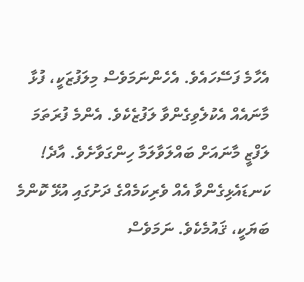އެހާމެ ފަސޭހައެވެ. އެހެންނަމަވެސް މިލަފުޒަކީ، ފުޅާ މާނައެއް އެކުލެވިގެންވާ ލަފުޒެކެވެ. އެންމެ ފުރަތަމަ ލަފްޒީ މާނައަށް ބައްލަވާލަމާ ހިންގަވާށެވެ. އާދެ! ކަނޑައެޅިގެންވާ އެއް ވެރިކަމެއްގެ ދަށުގައި އުޅޭ ކޮންމެ ބަޔަކީ، ޤައުމެކެވެ. ނަމަވެސް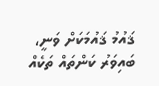ޤައުމު ޤައުމަކަށް ވަނީ، ބައިވަރު ކަންތައް ތަކެއް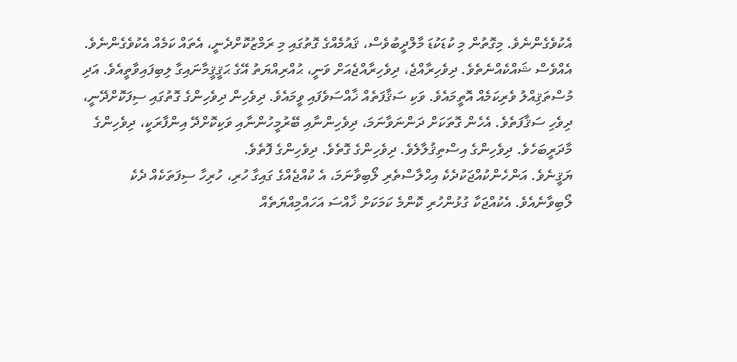އެކުވެގެންނެވެ. މިގޮތުން މި ކުޑަކުޑަ މާލްދީބުވެސް، ޤައުމެއްގެ ގޮތުގައި މި ރަމްޒުކޮށްދެނީ، އެތައް ކަމެއް އެކުވެގެންނެވެ.
އެއްވެސް ޝައްކެއްނެތެވެ. ދިވެހިރާއްޖެ، ދިވެހިރާއްޖެއަށް ވަނީ، ޙުއްރިއްޔަތު އޭގެ ޙަޤީޤީމާނައިގާ ލިބިފައިވާތީއެވެ. އަދި މުސްތަޤިއްލު ވެރިކަމެއް އޮތީމައެވެ. ވަކި ސަޤާފަތެއް ޚާއްސަވެފައި ވީމައެވެ. ދިވެހިން ދިވެހިންގެ ގޮތުގައި ސިފަކޮށްދޭނީ، ދިވެހި ސަޤާފަތެވެ. އެހެން ގޮތަކަށް ދަންނަވާނަމަ، ދިވެހިންނާއި ބޭރުމީހުންނާއި ވަކިކޮށްދޭ އިންފާރަކީ، ދިވެހިންގެ މާދަރީބަހެވެ. ދިވެހިންގެ އިސްތިޤުލާލެވެ. ދިވެހިންގެ ގޮތެވެ. ދިވެހިންގެ ފޮތެވެ.
ޔަޤީނެވެ. އަންހެންކުއްޖަކުދެކެ އިޙްލާސްތެރި ލޯބިވާނަމަ، އެ ކުއްޖެއްގެ ގައިގާ ހުރި، ހުރިހާ ސިފަތަކެއް ދެކެ ލޯބިވާނެއެވެ. އެކުއްޖަކާ ގުޅުންހުރި ކޮންމެ ކަމަކަށް ޚާއްސަ އަހައްމިއްޔަތެއް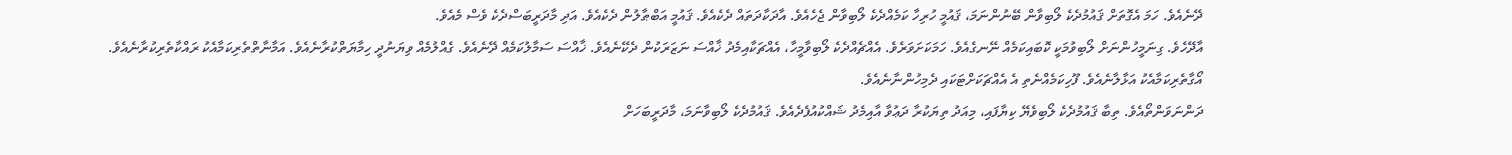ދޭނެއެވެ. ހަމަ އެގޮތަށް ޤައުމުދެކެ ލޯބިވާން ބޭނުންނަމަ، ޤައުމީ ހުރިހާ ކަމެއްދެކެ ލޯބިވާން ޖެހެއެވެ. އާދަކާދަތައް ދެކެއެވެ. ޤައުމީ އަބްޠާލުން ދެކެއެވެ. އަދި މާދަރީބަސްދެކެ ވެސް މެއެވެ.
އާދޭހެވެ. ގިނަމީހުންނަށް ލޯބިވުމަކީ ކޮބައިކަމެއް ނޭނގެއެވެ. ހަމަކަށަވަރެވެ. އެއްޗެއްދެކެ ލޯބިވާމީހާ، އެއްޗަކާއިމެދު ޚާއްސަ ނަޒަރަކުން ދެކޭނެއެވެ. ޚާއްސަ ސަމާލުކަމެއް ދޭނެއެވެ. ގެއްލުމެއް ވިޔަނުދީ ހިމާޔަތްކުރާނެއެވެ. އަމާނާތްތެރިކަމާއެކު ރައްކާތެރިކުރާނެއެވެ. އޯގާތެރިކަމާއެކު އަޅާލާނެއެވެ. ފޫހިކަމެއްނެތި އެ އެއްޗަކަށްޓަކައި ދެމިހުންނާނެއެވެ.
ދަންނަވަންތޯއެވެ. ތިބާ ޤައުމުދެކެ ލޯބިވެޔޭ ކިޔާފައި، މިއަދު ތިޔަކުރާ ދަޢުވާ އާއިމެދު ޝައްކުއުފެދެއެވެ. ޤައުމުދެކެ ލޯބިވާނަމަ، މާދަރީބަހަށް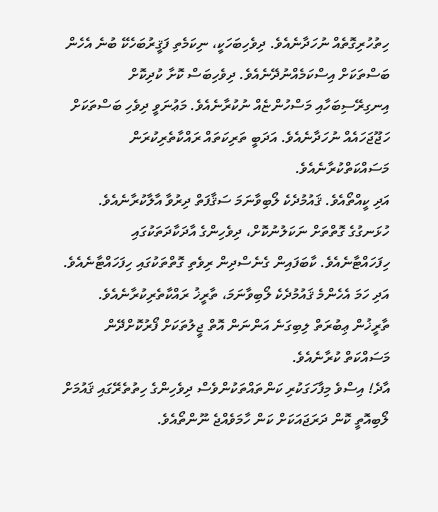ހިތުހުރިގޮތެއް ނުހަދާނެއެވެ. ދިވެހިބަހަކީ، ނިކަމެތި ފަޤީރުބަހެކޭ ބުނެ އެހެން ބަސްތަކަށް އިސްކަމެއްނުދޭނެއެވެ. ދިވެހިބަސް ކޮށާ ކުދިކޮށް އިނގިރޭސިބަހާއި މަސްހުންޏެއް ނުކުރާނެއެވެ. މަޢުނަވީ ދިވެހި ބަސްތަކަށް ހަޖޫޖަހައެއް ނުހަދާނެއެވެ. އަދަބީ ތަރިކަތައް ރައްކާތެރިކުރަން މަސައްކަތްކުރާނެއެވެ.
އަދި ކީއްތޯއެވެ. ޤައުމުދެކެ ލޯބިވާނަމަ ސަޤާފަތް ދިރުވާ އާލާކުރާނެއެވެ. ހުޅަނގުގެ ގޮތްތަށް ނަކަލުނުކޮށް، ދިވެހިންގެ އާދަކާދަތަކުގައި ހިފަހައްޓާނެއެވެ. ކާބަފައިން ގެނެސްދިން ރިވެތި ގޮތްތަކުގައި ހިފަހައްޓާނެއެވެ.
އަދި ހަމަ އެހެންމެ ޤައުމުދެކެ ލޯބިވާނަމަ، ތާރީޚު ރައްކާތެރިކުރާނެއެވެ. ތާރީޚުން ޢިބުރަތް ލިބިގަނެ އަންނަން އޮތް ޖީލުތަކަށް ފޯރުކޮށްދޭން މަސައްކަތް ކުރާނެއެވެ.
އާދެ! އިސްވެ މިފާހަގަކުރި ކަންތައްތަކުންވެސް ދިވެހިންގެ ހިތުތެރޭގައި ޤައުމަށް ލޯބިއޮތީ ކޮން ދަރަޖައަކަށް ކަން ހާމަވެއްޖެ ނޫންތޯއެވެ.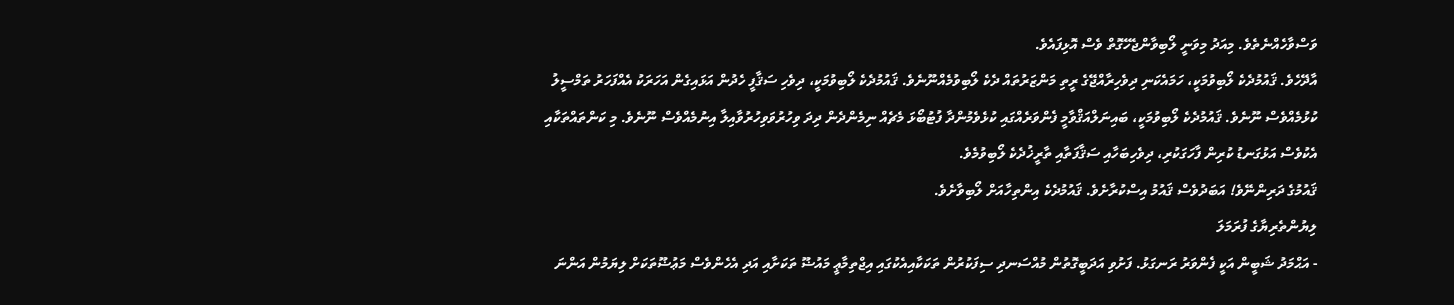ވަސްވާހެއްނެތެވެ. މިއަދު މިވަނީ ލޯބިވާންޖެހޭގޮތް ވެސް އޮޅިފައެވެ.
އާދޭހެވެ. ޤައުމުދެކެ ލޯބިވުމަކީ، ހަމައެކަނި ދިވެހިރާއްޖޭގެ ރީތި މަންޒަރުތައް ދެކެ ލޯބިވުމެއްނޫނެވެ. ޤައުމުދެކެ ލޯބިވުމަކީ، ދިވެހި ސަޤާފީ ހެދުން އަޅައިގެން އަހަރަކު އެއްފަހަރު ތަމްސީލު ކުޅުމެއްވެސް ނޫނެވެ. ޤައުމުދެކެ ލޯބިވުމަކީ، ބައިނަލްއަޤްވާމީ ފެންވަރެއްގައި ކުޅެވެމުންދާ ފުޓުބޯޅަ މެޗެއް ނިމެންދެން ދިދަ ވިހުރުވަވިހުރުވާއިލާ އިނުމެއްވެސް ނޫނެވެ. މި ކަންތައްތަކާއި އެކުވެސް އަޅުގަނޑު ކުރިން ފާހަގަކުރި، ދިވެހިބަހާއި ސަޤާފަތާއި ތާރީޚުދެކެ ލޯބިވުމެވެ.
ޤައުމުގެ ދަރިންނޭވެ! އަބަދުވެސް ޤައުމު އިސްކުރާށެވެ. ޤައުމުދެކެ އިންތިހާއަށް ލޯބިވާށެވެ.
ލިޔުންތެރިޔާގެ ފުރަމަލަ
- އަޙްމަދު ޝަބީން އަކީ ފެންވަރު ރަނގަޅު. ފަށުވި އަދަބީގޮތުން މުއްސަނދި ސިފަކުރުން ތަކަކާއިއެކުގައި އިޖްތިމާޢީ މައުޟޫ ތަކަށާއި އަދި އެހެންވެސް މަޢުޟޫތަކަށް ލިޔަމުން އަންނަ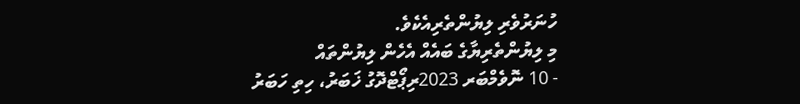ހުނަރުވެރި ލިޔުންތެރިއެކެވެ.
މި ލިޔުންތެރިޔާގެ ބައެއް އެހެން ލިޔުންތައް
- 10 ނޮވެމްބަރ 2023ރިޕޯޓްދޮގު ޚަބަރު، ހިތި ހަބަރު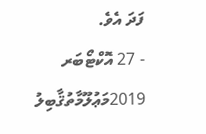ފަދަ އެވެ.
- 27 އޮކްޓޯބަރ 2019މަޢުލޫމާތުޤާބިލު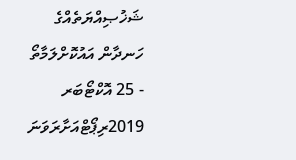ޝަޚުޞިއްޔަތެއްގެ ހަނދާން އައުކޮށްލަމާތޯ
- 25 އޮކްޓޯބަރ 2019ރިޕޯޓްއަށާރަވަނަ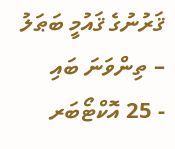ޤަރުނުގެ ޤައުމީ ބަޠަލު – ތިންވަނަ ބައި
- 25 އޮކްޓޯބަރ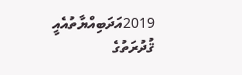2019އަދަބިއްޔާތުއެއީ ޤުދުރަތުގެ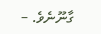ގާނޫނެވެ. –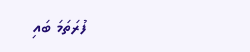ފުރަތަމަ ބައި